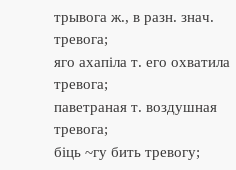трывога ж., в разн. знач. тревога;
яго ахапіла т. его охватила тревога;
паветраная т. воздушная тревога;
біць ~гу бить тревогу;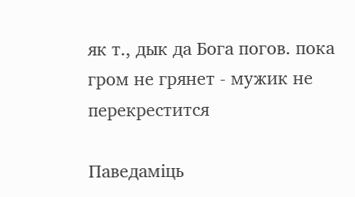як т., дык да Бога погов. пока гром не грянет - мужик не перекрестится

Паведаміць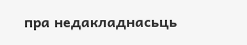пра недакладнасьць